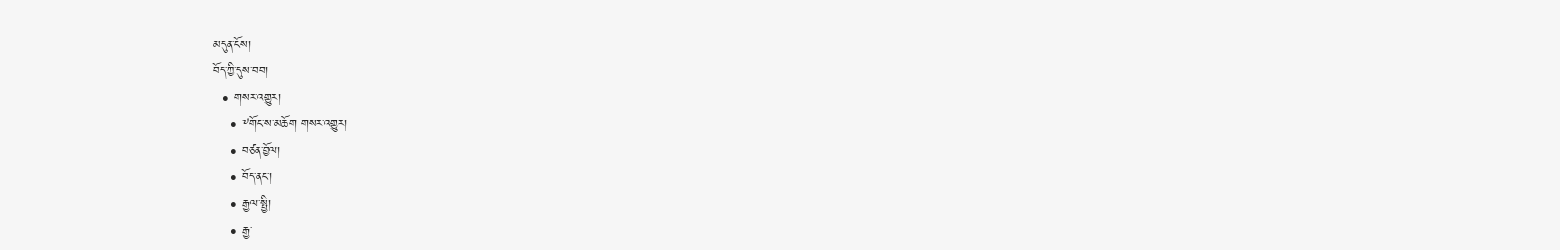མདུན་ངོས།
བོད་ཀྱི་དུས་བབ།
  • གསར་འགྱུར།
    • ༸གོང་ས་མཆོག གསར་འགྱུར།
    • བཙན་བྱོལ།
    • བོད་ནང་།
    • རྒྱལ་སྤྱི།
    • རྒྱ་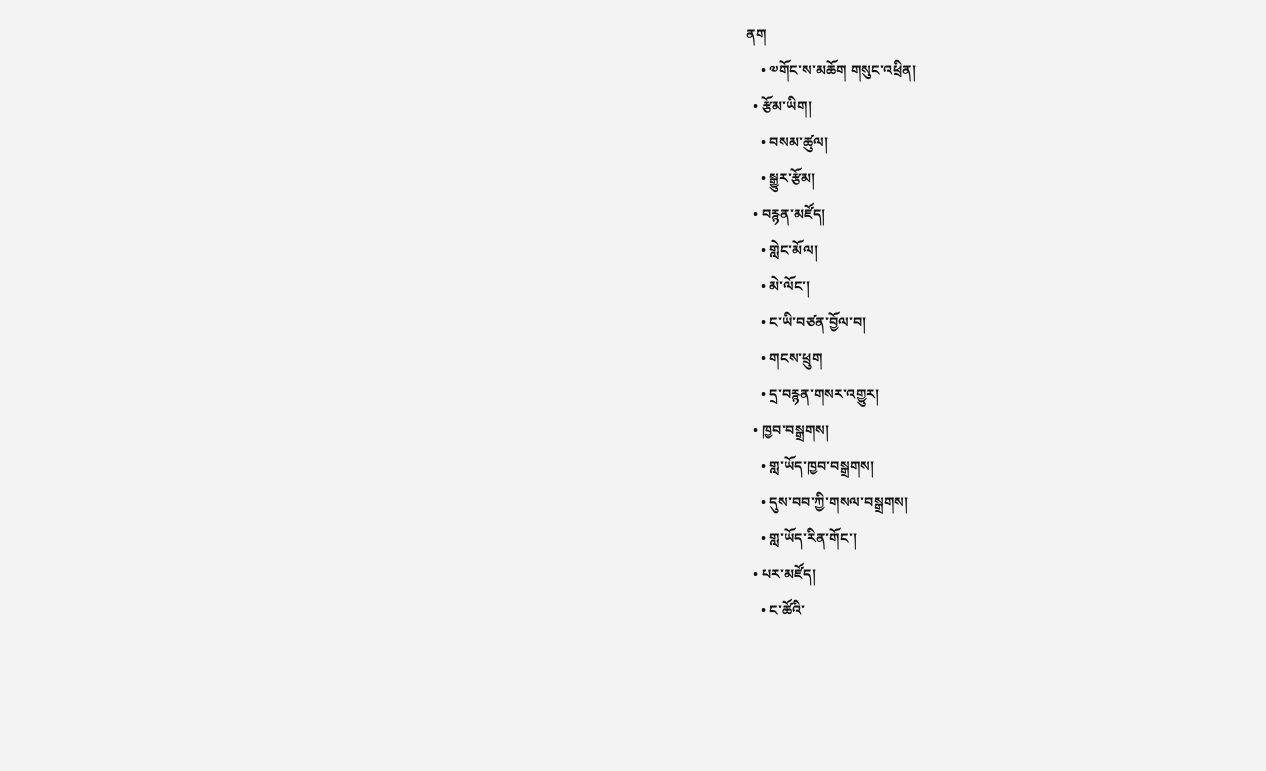ནག
    • ༧གོང་ས་མཆོག གསུང་འཕྲིན།
  • རྩོམ་ཡིག།
    • བསམ་ཚུལ།
    • སྒྱུར་རྩོམ།
  • བརྙན་མཛོད།
    • གླེང་མོལ།
    • མེ་ལོང་།
    • ང་ཡི་བཙན་བྱོལ་བ།
    • གངས་ཕྲུག
    • དྲ་བརྙན་གསར་འགྱུར།
  • ཁྱབ་བསྒྲགས།
    • གླ་ཡོད་ཁྱབ་བསྒྲགས།
    • དུས་བབ་ཀྱི་གསལ་བསྒྲགས།
    • གླ་ཡོད་རིན་གོང་།
  • པར་མཛོད།
    • ང་ཚོའི་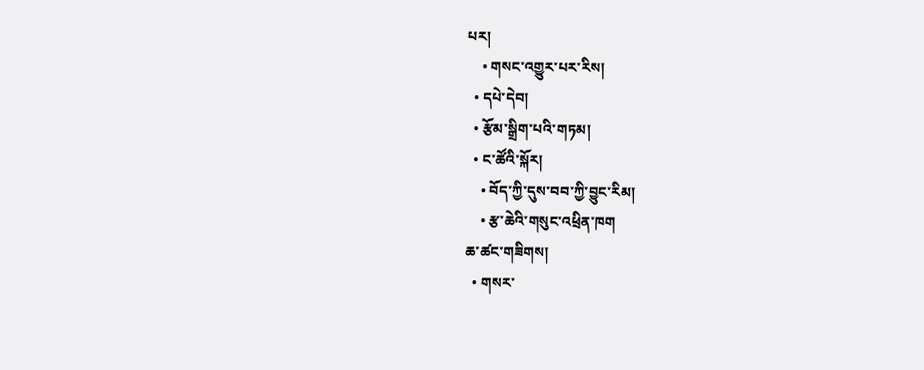པར།
    • གསང་འགྱུར་པར་རིས།
  • དཔེ་དེབ།
  • རྩོམ་སྒྲིག་པའི་གཏམ།
  • ང་ཚོའི་སྐོར།
    • བོད་ཀྱི་དུས་བབ་ཀྱི་བྱུང་རིམ།
    • རྩ་ཆེའི་གསུང་འཕྲིན་ཁག
ཆ་ཚང་གཟིགས།
  • གསར་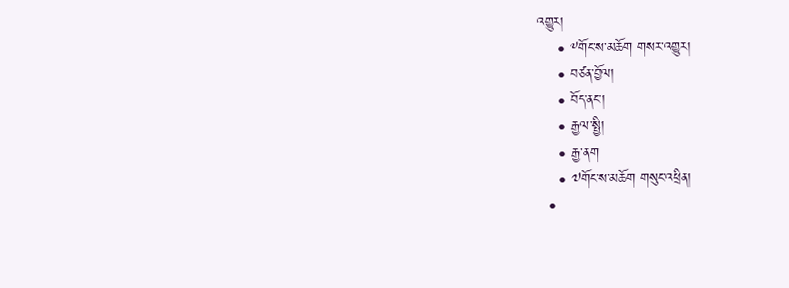འགྱུར།
    • ༸གོང་ས་མཆོག གསར་འགྱུར།
    • བཙན་བྱོལ།
    • བོད་ནང་།
    • རྒྱལ་སྤྱི།
    • རྒྱ་ནག
    • ༧གོང་ས་མཆོག གསུང་འཕྲིན།
  •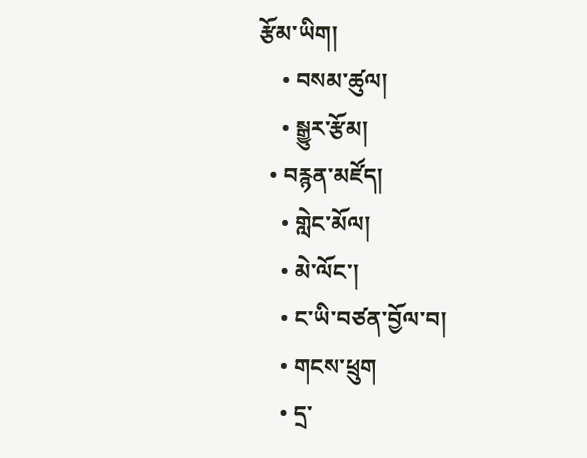རྩོམ་ཡིག།
    • བསམ་ཚུལ།
    • སྒྱུར་རྩོམ།
  • བརྙན་མཛོད།
    • གླེང་མོལ།
    • མེ་ལོང་།
    • ང་ཡི་བཙན་བྱོལ་བ།
    • གངས་ཕྲུག
    • དྲ་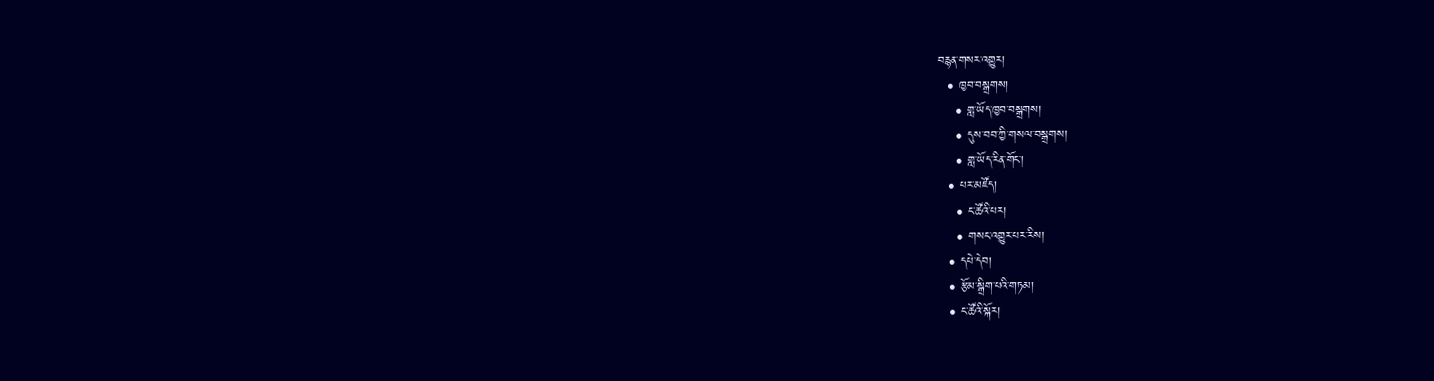བརྙན་གསར་འགྱུར།
  • ཁྱབ་བསྒྲགས།
    • གླ་ཡོད་ཁྱབ་བསྒྲགས།
    • དུས་བབ་ཀྱི་གསལ་བསྒྲགས།
    • གླ་ཡོད་རིན་གོང་།
  • པར་མཛོད།
    • ང་ཚོའི་པར།
    • གསང་འགྱུར་པར་རིས།
  • དཔེ་དེབ།
  • རྩོམ་སྒྲིག་པའི་གཏམ།
  • ང་ཚོའི་སྐོར།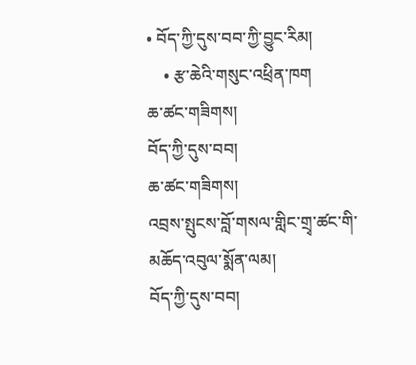• བོད་ཀྱི་དུས་བབ་ཀྱི་བྱུང་རིམ།
    • རྩ་ཆེའི་གསུང་འཕྲིན་ཁག
ཆ་ཚང་གཟིགས།
བོད་ཀྱི་དུས་བབ།
ཆ་ཚང་གཟིགས།
འབྲས་སྤུངས་བློ་གསལ་གླིང་གྲྭ་ཚང་གི་མཆོད་འབུལ་སྨོན་ལམ།
བོད་ཀྱི་དུས་བབ།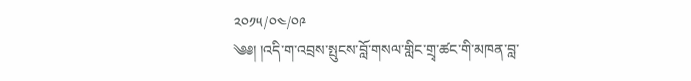༢༠༡༥/༠༤/༠༩
༄༅། །འདི་ག་འབྲས་སྤུངས་བློ་གསལ་གླིང་གྲྭ་ཚང་གི་མཁན་བླ་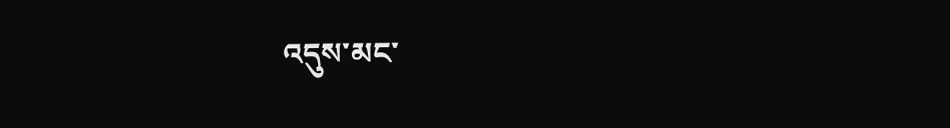འདུས་མང་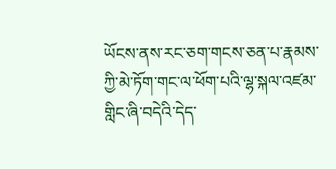ཡོངས་ནས་རང་ཅག་གངས་ཅན་པ་རྣམས་ཀྱི་མེ་ཏོག་གང་ལ་ཕོག་པའི་ལྷ་སྐལ་འཛམ་གླིང་ཞི་བདེའི་དེད་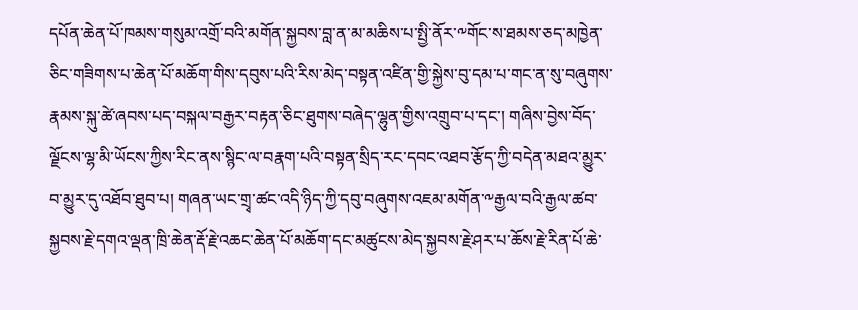དཔོན་ཆེན་པོ་ཁམས་གསུམ་འགྲོ་བའི་མགོན་སྐྱབས་བླ་ན་མ་མཆིས་པ་སྤྱི་ནོར་༸གོང་ས་ཐམས་ཅད་མཁྱེན་ཅིང་གཟིགས་པ་ཆེན་པོ་མཆོག་གིས་དབུས་པའི་རིས་མེད་བསྟན་འཛིན་གྱི་སྐྱེས་བུ་དམ་པ་གང་ན་སུ་བཞུགས་རྣམས་སྐུ་ཚེ་ཞབས་པད་བསྐལ་བརྒྱར་བརྟན་ཅིང་ཐུགས་བཞེད་ལྷུན་གྱིས་འགྲུབ་པ་དང་། གཞིས་བྱེས་བོད་ལྗོངས་ལྷ་མི་ཡོངས་ཀྱིས་རིང་ནས་སྙིང་ལ་བརྣག་པའི་བསྟན་སྲིད་རང་དབང་འཐབ་རྩོད་ཀྱི་བདེན་མཐའ་མྱུར་བ་མྱུར་དུ་འཐོབ་ཐུབ་པ། གཞན་ཡང་གྲྭ་ཚང་འདི་ཉིད་ཀྱི་དབུ་བཞུགས་འཇམ་མགོན་༸རྒྱལ་བའི་རྒྱལ་ཚབ་སྐྱབས་རྗེ་དགའ་ལྡན་ཁྲི་ཆེན་རྡོ་རྗེ་འཆང་ཆེན་པོ་མཆོག་དང་མཚུངས་མེད་སྐྱབས་རྗེ་ཤར་པ་ཆོས་རྗེ་རིན་པོ་ཆེ་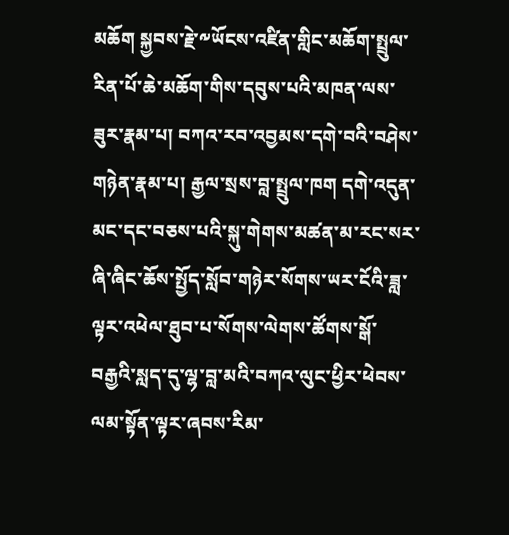མཆོག སྐྱབས་རྗེ་༸ཡོངས་འཛིན་གླིང་མཆོག་སྤྲུལ་རིན་པོ་ཆེ་མཆོག་གིས་དབུས་པའི་མཁན་ལས་ཟུར་རྣམ་པ། བཀའ་རབ་འབྱམས་དགེ་བའི་བཤེས་གཉེན་རྣམ་པ། རྒྱལ་སྲས་བླ་སྤྲུལ་ཁག དགེ་འདུན་མང་དང་བཅས་པའི་སྐུ་གེགས་མཚན་མ་རང་སར་ཞི་ཞིང་ཆོས་སྤྱོད་སློབ་གཉེར་སོགས་ཡར་ངོའི་ཟླ་ལྟར་འཕེལ་ཐུབ་པ་སོགས་ལེགས་ཚོགས་སྒོ་བརྒྱའི་སླད་དུ་ལྷ་བླ་མའི་བཀའ་ལུང་ཕྱིར་ཕེབས་ལམ་སྟོན་ལྟར་ཞབས་རིམ་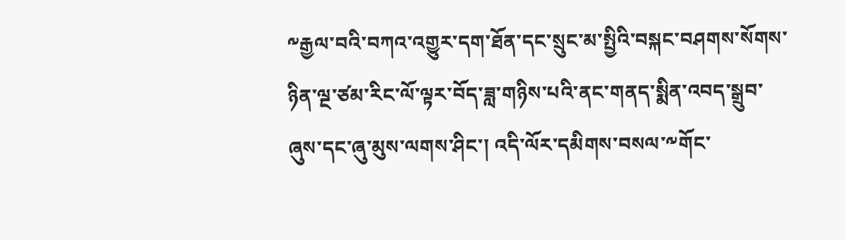༸རྒྱལ་བའི་བཀའ་འགྱུར་དག་ཐོན་དང་སྲུང་མ་སྤྱིའི་བསྐང་བཤགས་སོགས་ཉིན་ལྔ་ཙམ་རིང་ལོ་ལྟར་བོད་ཟླ་གཉིས་པའི་ནང་གནད་སྨིན་འབད་སྒྲུབ་ཞུས་དང་ཞུ་མུས་ལགས་ཤིང་། འདི་ལོར་དམིགས་བསལ་༸གོང་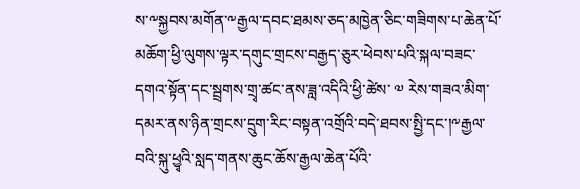ས་༸སྐྱབས་མགོན་༸རྒྱལ་དབང་ཐམས་ཅད་མཁྱེན་ཅིང་གཟིགས་པ་ཆེན་པོ་མཆོག་ཕྱི་ལུགས་ལྟར་དགུང་གྲངས་བརྒྱད་ཅུར་ཕེབས་པའི་སྐལ་བཟང་དགའ་སྟོན་དང་སྦྲགས་གྲྭ་ཚང་ནས་ཟླ་འདིའི་ཕྱི་ཚེས་ ༧ རེས་གཟའ་མིག་དམར་ནས་ཉིན་གྲངས་དྲུག་རིང་བསྟན་འགྲོའི་བདེ་ཐབས་སྤྱི་དང་།༸རྒྱལ་བའི་སྐུ་ཕྱྭའི་སླད་གནས་ཆུང་ཆོས་རྒྱལ་ཆེན་པོའི་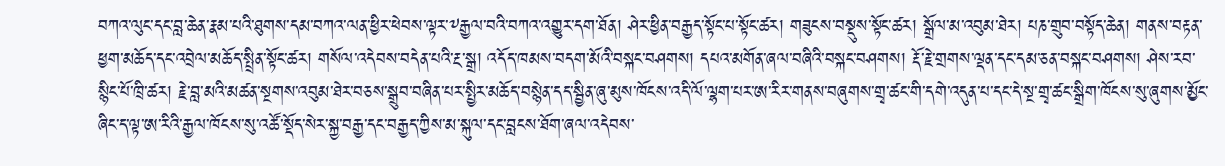བཀའ་ལུང་དང་བླ་ཆེན་རྣམ་པའི་ཐུགས་དམ་བཀའ་ལན་ཕྱིར་ཕེབས་ལྟར་༸རྒྱལ་བའི་བཀའ་འགྱུར་དག་ཐོན། ཤེར་ཕྱིན་བརྒྱད་སྟོང་པ་སྟོང་ཚར། གཟུངས་བསྡུས་སྟོང་ཚར། སྒྲོལ་མ་འབུམ་ཐེར། པཎ་གྲུབ་བསྟོད་ཆེན། གནས་བརྟན་ཕྱག་མཆོད་དང་འབྲེལ་མཆོད་སྤྲིན་སྟོང་ཚར། གསོལ་འདེབས་བདེན་པའི་རྔ་སྒྲ། འདོད་ཁམས་བདག་མོའི་བསྐང་བཤགས། དཔའ་མགོན་ཞལ་བཞིའི་བསྐང་བཤགས། རྡོ་རྗེ་གྲགས་ལྡན་དང་དམ་ཅན་བསྐང་བཤགས། ཤེས་རབ་སྙིང་པོ་ཁྲི་ཚར། རྗེ་བླ་མའི་མཚན་སྔགས་འབུམ་ཐེར་བཅས་སྒྲུབ་བཞིན་པར་སྤྱིར་མཆོད་བསྙེན་དད་སྦྱིན་ཞུ་མུས་ཁོངས་འདི་ལོ་ལྷག་པར་ཨ་རིར་གནས་བཞུགས་གྲྭ་ཚང་གི་དགེ་འདུན་པ་དང་དེ་སྔ་གྲྭ་ཚང་སྒྲིག་ཁོངས་སུ་ཞུགས་མྱོང་ཞིང་ད་ལྟ་ཨ་རིའི་རྒྱལ་ཁོངས་སུ་འཚོ་སྡོད་སེར་སྐྱ་བརྒྱ་དང་བརྒྱད་ཀྱིས་མ་སྐུལ་དང་བླངས་ཐོག་ཞལ་འདེབས་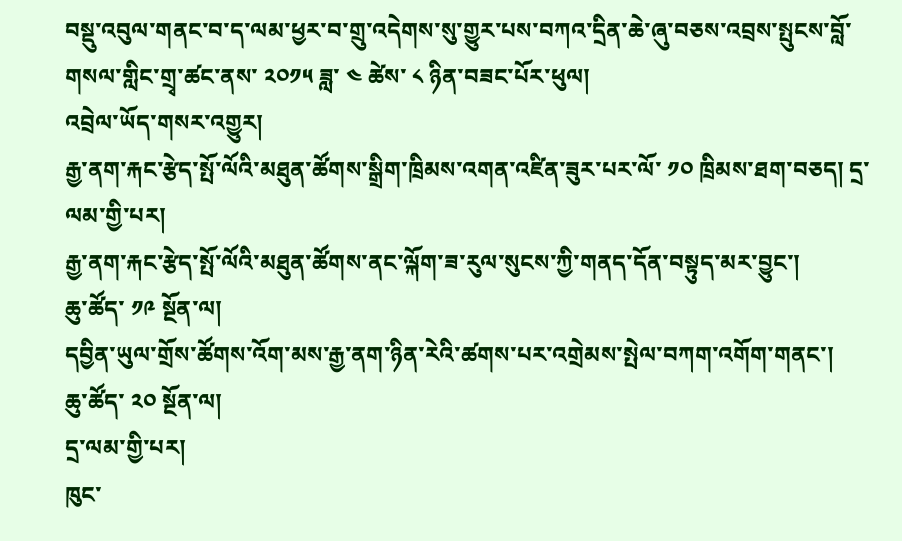བསྡུ་འབུལ་གནང་བ་ད་ལམ་ཕྱར་བ་གྲུ་འདེགས་སུ་གྱུར་པས་བཀའ་དྲིན་ཆེ་ཞུ་བཅས་འབྲས་སྤུངས་བློ་གསལ་གླིང་གྲྭ་ཚང་ནས་ ༢༠༡༥ ཟླ་ ༤ ཚེས་ ༨ ཉིན་བཟང་པོར་ཕུལ།
འབྲེལ་ཡོད་གསར་འགྱུར།
རྒྱ་ནག་རྐང་རྩེད་སྤོ་ལོའི་མཐུན་ཚོགས་སྒྲིག་ཁྲིམས་འགན་འཛིན་ཟུར་པར་ལོ་ ༡༠ ཁྲིམས་ཐག་བཅད། དྲ་ལམ་གྱི་པར།
རྒྱ་ནག་རྐང་རྩེད་སྤོ་ལོའི་མཐུན་ཚོགས་ནང་ལྐོག་ཟ་རུལ་སུངས་ཀྱི་གནད་དོན་བསྟུད་མར་བྱུང་།
ཆུ་ཚོད་ ༡༩ སྔོན་ལ།
དབྱིན་ཡུལ་གྲོས་ཚོགས་འོག་མས་རྒྱ་ནག་ཉིན་རེའི་ཚགས་པར་འགྲེམས་སྤེལ་བཀག་འགོག་གནང་།
ཆུ་ཚོད་ ༢༠ སྔོན་ལ།
དྲ་ལམ་གྱི་པར།
ཁུང་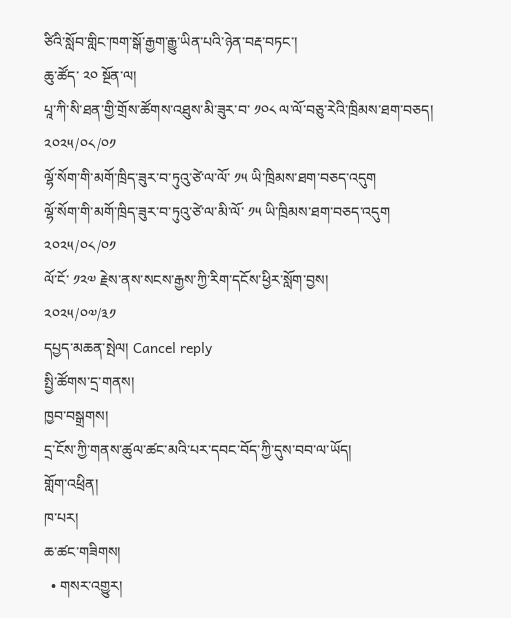ཙིའི་སློབ་གླིང་ཁག་སྒོ་རྒྱག་རྒྱུ་ཡིན་པའི་ཉེན་བརྡ་བཏང་།
ཆུ་ཚོད་ ༢༠ སྔོན་ལ།
པཱ་ཀི་སི་ཐན་གྱི་གྲོས་ཚོགས་འཐུས་མི་ཟུར་བ་ ༡༠༨ ལ་ལོ་བཅུ་རེའི་ཁྲིམས་ཐག་བཅད།
༢༠༢༥/༠༨/༠༡
ལྷོ་སོག་གི་མགོ་ཁྲིད་ཟུར་བ་ཏུའུ་ཙེ་ལ་ལོ་ ༡༥ ཡི་ཁྲིམས་ཐག་བཅད་འདུག
ལྷོ་སོག་གི་མགོ་ཁྲིད་ཟུར་བ་ཏུའུ་ཙེ་ལ་མི་ལོ་ ༡༥ ཡི་ཁྲིམས་ཐག་བཅད་འདུག
༢༠༢༥/༠༨/༠༡
ལོ་ངོ་ ༡༢༧ རྗེས་ནས་སངས་རྒྱས་ཀྱི་རིག་དངོས་ཕྱིར་སློག་བྱས།
༢༠༢༥/༠༧/༣༡
དཔྱད་མཆན་སྤེལ། Cancel reply
སྤྱི་ཚོགས་དྲ་གནས།
ཁྱབ་བསྒྲགས།
དྲ་ངོས་ཀྱི་གནས་ཚུལ་ཚང་མའི་པར་དབང་བོད་ཀྱི་དུས་བབ་ལ་ཡོད།
གློག་འཕྲིན།
ཁ་པར།
ཆ་ཚང་གཟིགས།
  • གསར་འགྱུར།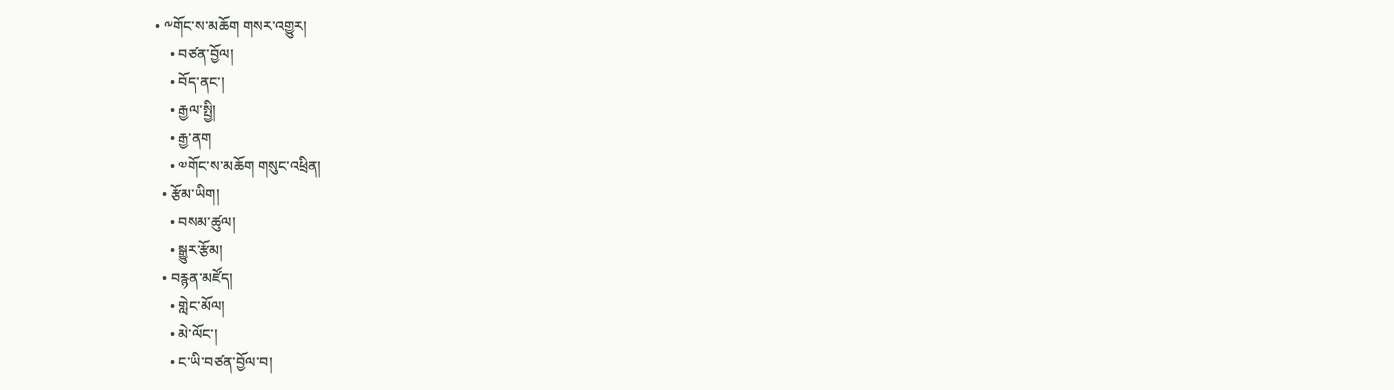• ༸གོང་ས་མཆོག གསར་འགྱུར།
    • བཙན་བྱོལ།
    • བོད་ནང་།
    • རྒྱལ་སྤྱི།
    • རྒྱ་ནག
    • ༧གོང་ས་མཆོག གསུང་འཕྲིན།
  • རྩོམ་ཡིག།
    • བསམ་ཚུལ།
    • སྒྱུར་རྩོམ།
  • བརྙན་མཛོད།
    • གླེང་མོལ།
    • མེ་ལོང་།
    • ང་ཡི་བཙན་བྱོལ་བ།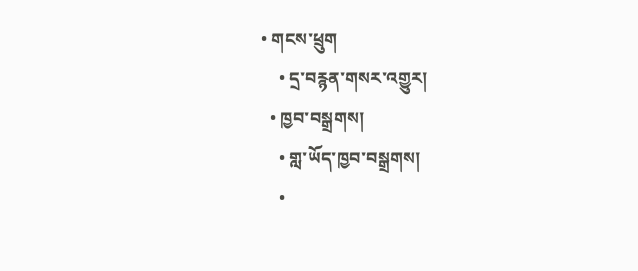• གངས་ཕྲུག
    • དྲ་བརྙན་གསར་འགྱུར།
  • ཁྱབ་བསྒྲགས།
    • གླ་ཡོད་ཁྱབ་བསྒྲགས།
    •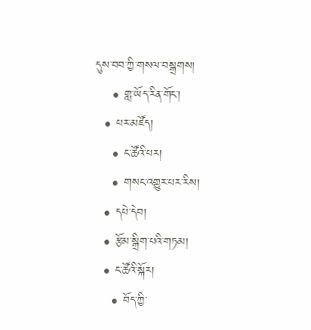དུས་བབ་ཀྱི་གསལ་བསྒྲགས།
    • གླ་ཡོད་རིན་གོང་།
  • པར་མཛོད།
    • ང་ཚོའི་པར།
    • གསང་འགྱུར་པར་རིས།
  • དཔེ་དེབ།
  • རྩོམ་སྒྲིག་པའི་གཏམ།
  • ང་ཚོའི་སྐོར།
    • བོད་ཀྱི་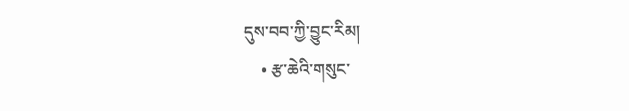དུས་བབ་ཀྱི་བྱུང་རིམ།
    • རྩ་ཆེའི་གསུང་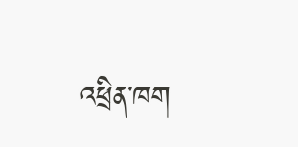འཕྲིན་ཁག